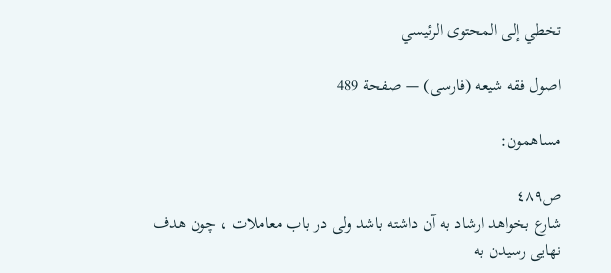تخطي إلى المحتوى الرئيسي

اصول فقه شيعه (فارسى) — صفحة 489

مساهمون:

ص٤٨٩
شارع بخواهد ارشاد به آن داشته باشد ولى در باب معاملات ، چون هدف نهايى رسيدن به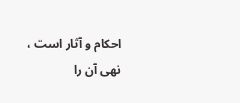احكام و آثار است ، نهى آن را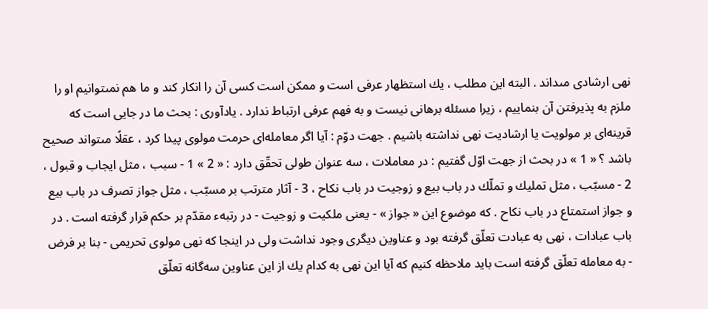نهى ارشادى مىداند . البته اين مطلب ، يك استظهار عرفى است و ممكن است كسى آن را انكار كند و ما هم نمىتوانيم او را ملزم به پذيرفتن آن بنماييم ، زيرا مسئله برهانى نيست و به فهم عرفى ارتباط ندارد . يادآورى : بحث ما در جايى است كه قرينه‌اى بر مولويت يا ارشاديت نهى نداشته باشيم . جهت دوّم : آيا اگر معامله‌اى حرمت مولوى پيدا كرد ، عقلًا مىتواند صحيح باشد ؟ « 1 » در بحث از جهت اوّل گفتيم : در معاملات ، سه عنوان طولى تحقّق دارد : « 2 » 1 - سبب ، مثل ايجاب و قبول ، 2 - مسبّب ، مثل تمليك و تملّك در باب بيع و زوجيت در باب نكاح ، 3 - آثار مترتب بر مسبّب ، مثل جواز تصرف در باب بيع و جواز استمتاع در باب نكاح . كه موضوع اين « جواز » - يعنى ملكيت و زوجيت - در رتبهء مقدّم بر حكم قرار گرفته است . در باب عبادات ، نهى به عبادت تعلّق گرفته بود و عناوين ديگرى وجود نداشت ولى در اينجا كه نهى مولوى تحريمى - بنا بر فرض - به معامله تعلّق گرفته است بايد ملاحظه كنيم كه آيا اين نهى به كدام يك از اين عناوين سه‌گانه تعلّق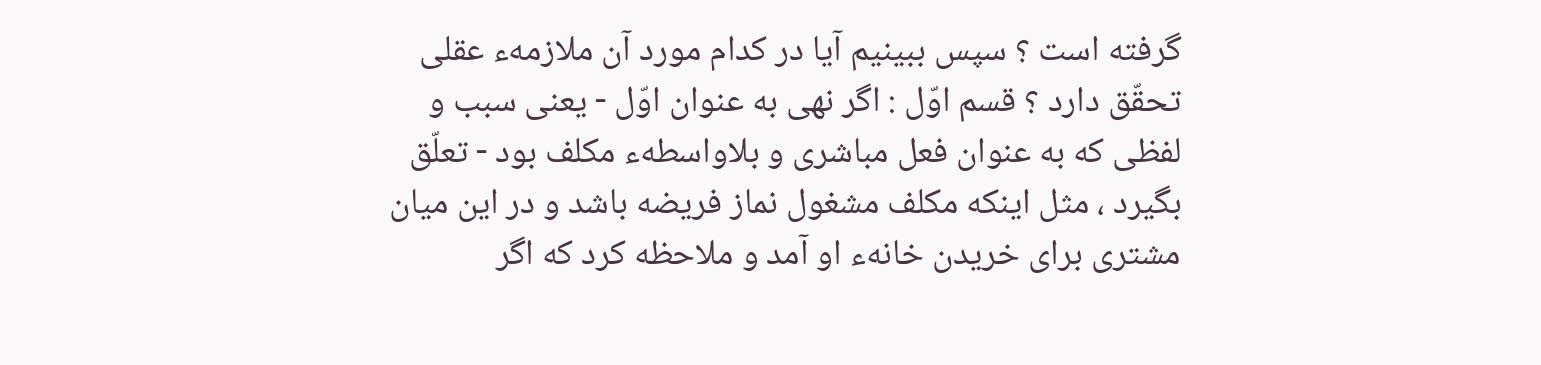گرفته است ؟ سپس ببينيم آيا در كدام مورد آن ملازمهء عقلى تحقّق دارد ؟ قسم اوّل : اگر نهى به عنوان اوّل - يعنى سبب و لفظى كه به عنوان فعل مباشرى و بلاواسطهء مكلف بود - تعلّق بگيرد ، مثل اينكه مكلف مشغول نماز فريضه باشد و در اين ميان مشترى براى خريدن خانهء او آمد و ملاحظه كرد كه اگر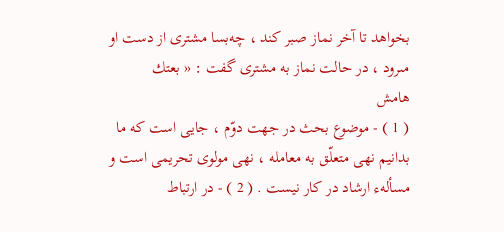بخواهد تا آخر نماز صبر كند ، چه‌بسا مشترى از دست او مىرود ، در حالت نماز به مشترى گفت : « بعتك
هامش
( 1 ) - موضوع بحث در جهت دوّم ، جايى است كه ما بدانيم نهى متعلّق به معامله ، نهى مولوى تحريمى است و مسألهء ارشاد در كار نيست . ( 2 ) - در ارتباط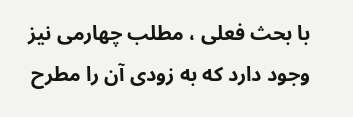با بحث فعلى ، مطلب چهارمى نيز وجود دارد كه به زودى آن را مطرح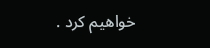خواهيم كرد .